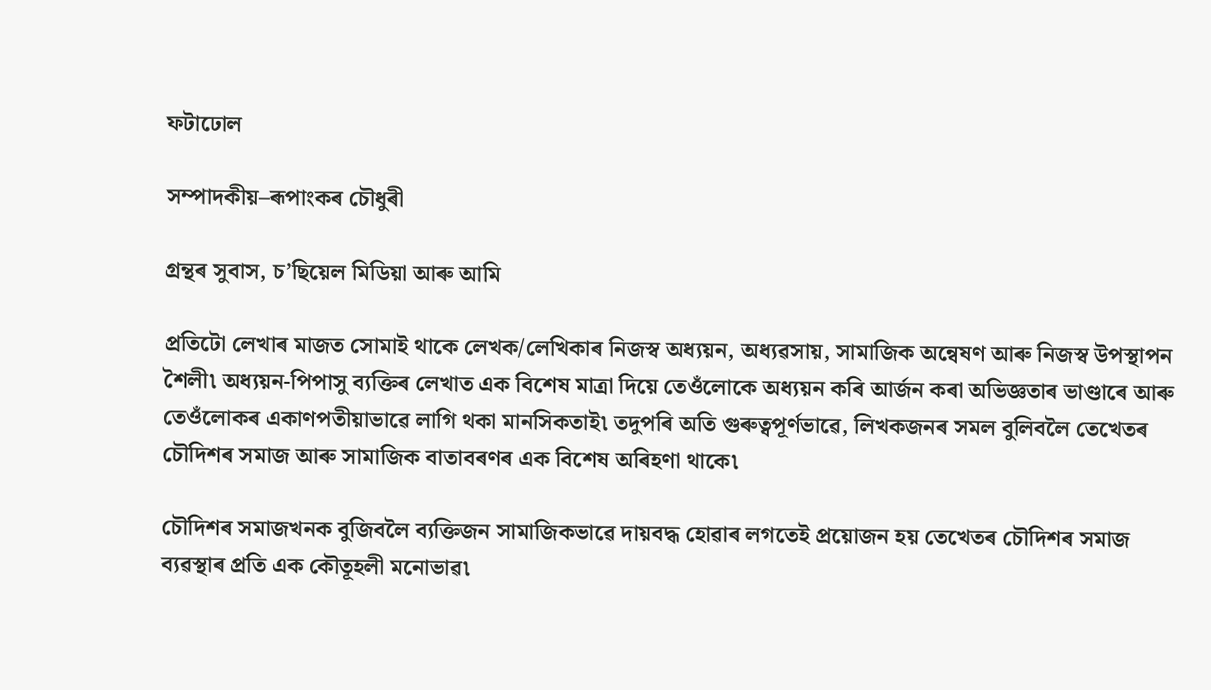ফটাঢোল

সম্পাদকীয়–ৰূপাংকৰ চৌধুৰী

গ্ৰন্থৰ সুবাস, চ’ছিয়েল মিডিয়া আৰু আমি

প্ৰতিটো লেখাৰ মাজত সোমাই থাকে লেখক/লেখিকাৰ নিজস্ব অধ্যয়ন, অধ্যৱসায়, সামাজিক অন্বেষণ আৰু নিজস্ব উপস্থাপন শৈলী৷ অধ্যয়ন-পিপাসু ব্যক্তিৰ লেখাত এক বিশেষ মাত্ৰা দিয়ে তেওঁলোকে অধ্যয়ন কৰি আৰ্জন কৰা অভিজ্ঞতাৰ ভাণ্ডাৰে আৰু তেওঁলোকৰ একাণপতীয়াভাৱে লাগি থকা মানসিকতাই৷ তদুপৰি অতি গুৰুত্বপূৰ্ণভাৱে, লিখকজনৰ সমল বুলিবলৈ তেখেতৰ চৌদিশৰ সমাজ আৰু সামাজিক বাতাবৰণৰ এক বিশেষ অৰিহণা থাকে৷

চৌদিশৰ সমাজখনক বুজিবলৈ ব্যক্তিজন সামাজিকভাৱে দায়বদ্ধ হোৱাৰ লগতেই প্ৰয়োজন হয় তেখেতৰ চৌদিশৰ সমাজ ব্যৱস্থাৰ প্ৰতি এক কৌতূহলী মনোভাৱ৷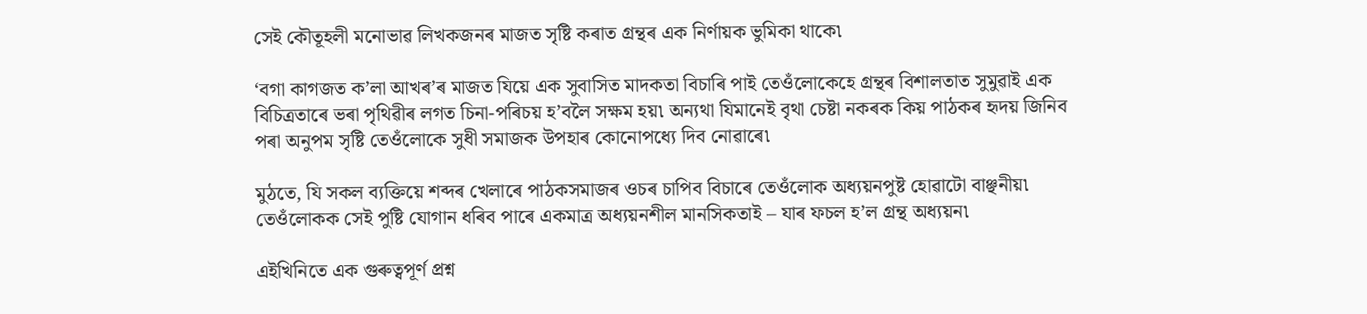সেই কৌতূহলী মনোভাৱ লিখকজনৰ মাজত সৃষ্টি কৰাত গ্ৰন্থৰ এক নিৰ্ণায়ক ভুমিকা থাকে৷

‘বগা কাগজত ক’লা আখৰ’ৰ মাজত যিয়ে এক সুবাসিত মাদকতা বিচাৰি পাই তেওঁলোকেহে গ্ৰন্থৰ বিশালতাত সুমুৱাই এক বিচিত্ৰতাৰে ভৰা পৃথিৱীৰ লগত চিনা-পৰিচয় হ’বলৈ সক্ষম হয়৷ অন্যথা যিমানেই বৃথা চেষ্টা নকৰক কিয় পাঠকৰ হৃদয় জিনিব পৰা অনুপম সৃষ্টি তেওঁলোকে সুধী সমাজক উপহাৰ কোনোপধ্যে দিব নোৱাৰে৷

মুঠতে, যি সকল ব্যক্তিয়ে শব্দৰ খেলাৰে পাঠকসমাজৰ ওচৰ চাপিব বিচাৰে তেওঁলোক অধ্যয়নপুষ্ট হোৱাটো বাঞ্ছনীয়৷ তেওঁলোকক সেই পুষ্টি যোগান ধৰিব পাৰে একমাত্ৰ অধ্যয়নশীল মানসিকতাই – যাৰ ফচল হ’ল গ্ৰন্থ অধ্যয়ন৷

এইখিনিতে এক গুৰুত্বপূৰ্ণ প্ৰশ্ন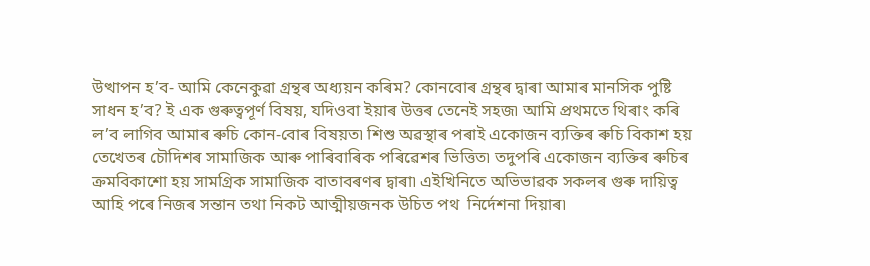উত্থাপন হ’ব- আমি কেনেকুৱা গ্ৰন্থৰ অধ্যয়ন কৰিম? কোনবোৰ গ্ৰন্থৰ দ্বাৰা আমাৰ মানসিক পুষ্টি সাধন হ’ব? ই এক গুৰুত্বপূৰ্ণ বিষয়, যদিওবা ইয়াৰ উত্তৰ তেনেই সহজ৷ আমি প্ৰথমতে থিৰাং কৰি ল’ব লাগিব আমাৰ ৰুচি কোন-বোৰ বিষয়ত৷ শিশু অৱস্থাৰ পৰাই একোজন ব্যক্তিৰ ৰুচি বিকাশ হয় তেখেতৰ চৌদিশৰ সামাজিক আৰু পাৰিবাৰিক পৰিৱেশৰ ভিত্তিত৷ তদুপৰি একোজন ব্যক্তিৰ ৰুচিৰ ক্ৰমবিকাশো হয় সামগ্ৰিক সামাজিক বাতাবৰণৰ দ্বাৰা৷ এইখিনিতে অভিভাৱক সকলৰ গুৰু দায়িত্ব আহি পৰে নিজৰ সন্তান তথা নিকট আত্মীয়জনক উচিত পথ  নিৰ্দেশনা দিয়াৰ৷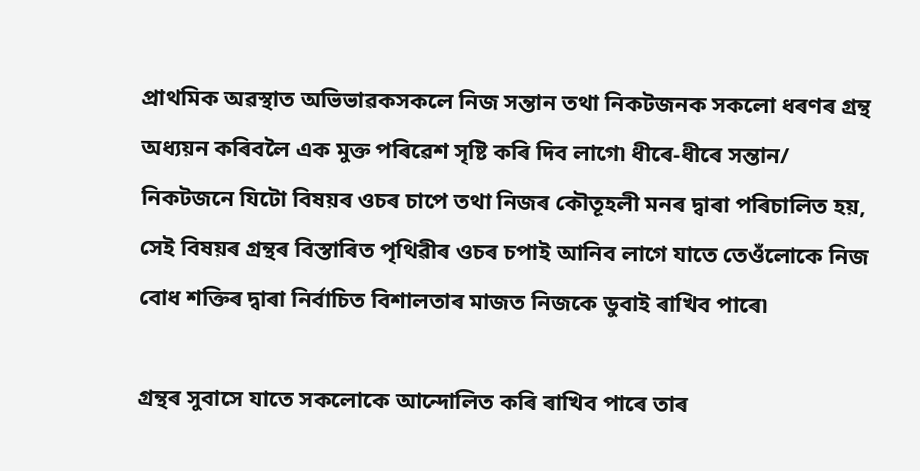প্ৰাথমিক অৱস্থাত অভিভাৱকসকলে নিজ সন্তান তথা নিকটজনক সকলো ধৰণৰ গ্ৰন্থ অধ্যয়ন কৰিবলৈ এক মুক্ত পৰিৱেশ সৃষ্টি কৰি দিব লাগে৷ ধীৰে-ধীৰে সন্তান/ নিকটজনে যিটো বিষয়ৰ ওচৰ চাপে তথা নিজৰ কৌতূহলী মনৰ দ্বাৰা পৰিচালিত হয়, সেই বিষয়ৰ গ্ৰন্থৰ বিস্তাৰিত পৃথিৱীৰ ওচৰ চপাই আনিব লাগে যাতে তেওঁলোকে নিজ বোধ শক্তিৰ দ্বাৰা নিৰ্বাচিত বিশালতাৰ মাজত নিজকে ডুবাই ৰাখিব পাৰে৷

গ্ৰন্থৰ সুবাসে যাতে সকলোকে আন্দোলিত কৰি ৰাখিব পাৰে তাৰ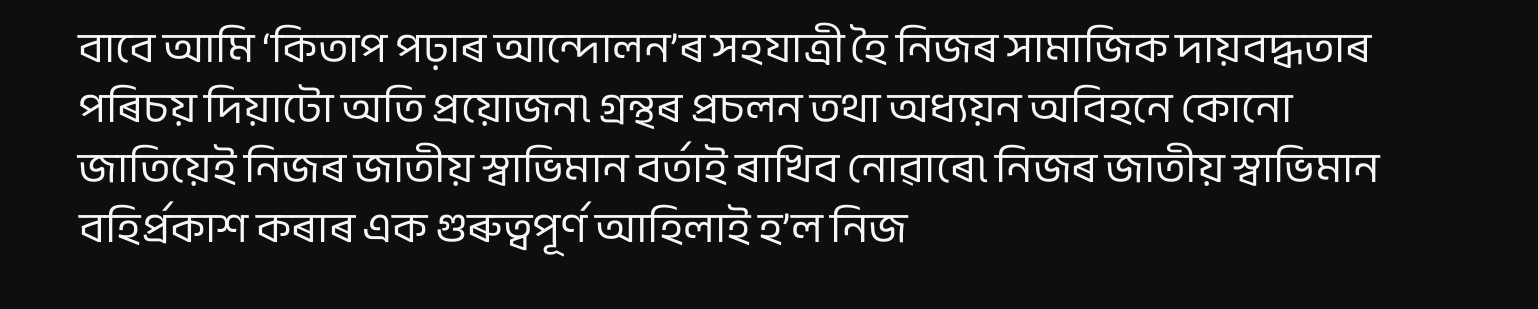বাবে আমি ‘কিতাপ পঢ়াৰ আন্দোলন’ৰ সহযাত্ৰী হৈ নিজৰ সামাজিক দায়বদ্ধতাৰ পৰিচয় দিয়াটো অতি প্ৰয়োজন৷ গ্ৰন্থৰ প্ৰচলন তথা অধ্যয়ন অবিহনে কোনো জাতিয়েই নিজৰ জাতীয় স্বাভিমান বৰ্তাই ৰাখিব নোৱাৰে৷ নিজৰ জাতীয় স্বাভিমান বহিৰ্প্ৰকাশ কৰাৰ এক গুৰুত্বপূৰ্ণ আহিলাই হ’ল নিজ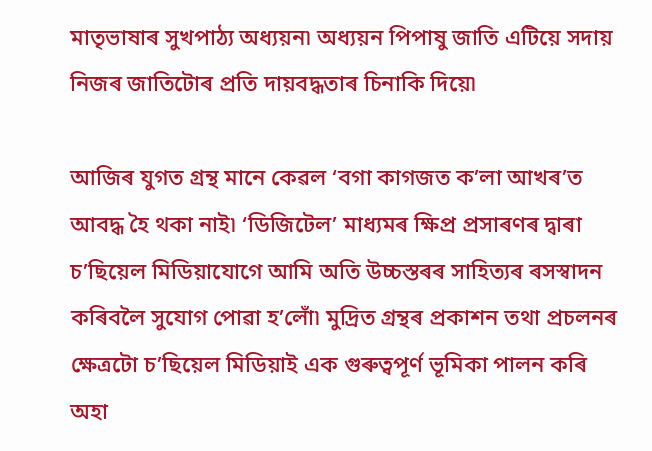মাতৃভাষাৰ সুখপাঠ্য অধ্যয়ন৷ অধ্যয়ন পিপাষু জাতি এটিয়ে সদায় নিজৰ জাতিটোৰ প্ৰতি দায়বদ্ধতাৰ চিনাকি দিয়ে৷

আজিৰ যুগত গ্ৰন্থ মানে কেৱল ‘বগা কাগজত ক’লা আখৰ’ত আবদ্ধ হৈ থকা নাই৷ ‘ডিজিটেল’ মাধ্যমৰ ক্ষিপ্ৰ প্ৰসাৰণৰ দ্বাৰা চ’ছিয়েল মিডিয়াযোগে আমি অতি উচ্চস্তৰৰ সাহিত্যৰ ৰসস্বাদন কৰিবলৈ সুযোগ পোৱা হ’লোঁ৷ মুদ্ৰিত গ্ৰন্থৰ প্ৰকাশন তথা প্ৰচলনৰ ক্ষেত্ৰটো চ’ছিয়েল মিডিয়াই এক গুৰুত্বপূৰ্ণ ভূমিকা পালন কৰি অহা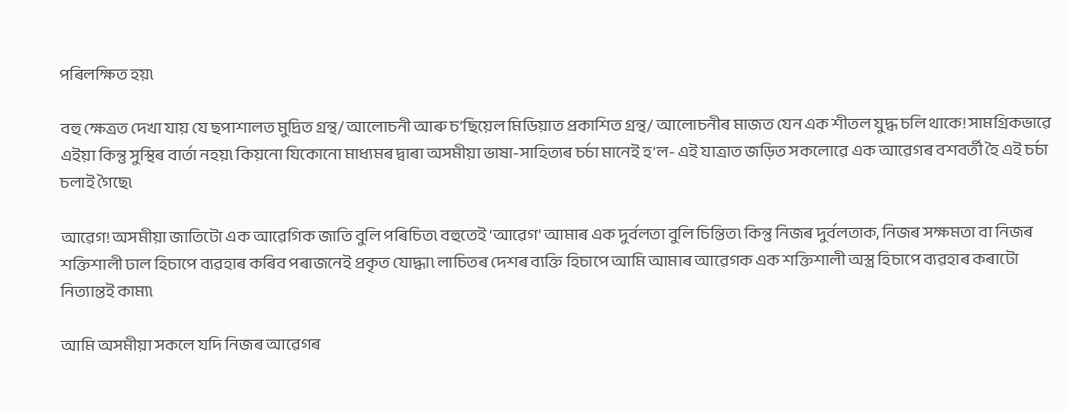পৰিলক্ষিত হয়৷

বহু ক্ষেত্ৰত দেখা যায় যে ছপাশালত মুদ্ৰিত গ্ৰন্থ/ আলোচনী আৰু চ’ছিয়েল মিডিয়াত প্ৰকাশিত গ্ৰন্থ/ আলোচনীৰ মাজত যেন এক শীতল যুদ্ধ চলি থাকে! সামগ্ৰিকভাৱে এইয়া কিন্তু সুস্থিৰ বাৰ্তা নহয়৷ কিয়নো যিকোনো মাধ্যমৰ দ্বাৰা অসমীয়া ভাষা-সাহিত্যৰ চৰ্চা মানেই হ’ল- এই যাত্ৰাত জড়িত সকলোৱে এক আৱেগৰ বশবৰ্তী হৈ এই চৰ্চা চলাই গৈছে৷

আৱেগ! অসমীয়া জাতিটো এক আৱেগিক জাতি বুলি পৰিচিত৷ বহুতেই ‘আৱেগ’ আমাৰ এক দুৰ্বলতা বুলি চিন্তিত৷ কিন্তু নিজৰ দুৰ্বলতাক, নিজৰ সক্ষমতা বা নিজৰ শক্তিশালী ঢাল হিচাপে ব্যৱহাৰ কৰিব পৰাজনেই প্ৰকৃত যোদ্ধা৷ লাচিতৰ দেশৰ ব্যক্তি হিচাপে আমি আমাৰ আৱেগক এক শক্তিশালী অস্ত্ৰ হিচাপে ব্যৱহাৰ কৰাটো নিত্যান্তই কাম্য৷

আমি অসমীয়া সকলে যদি নিজৰ আৱেগৰ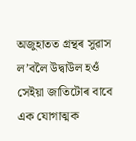অজুহাতত গ্ৰন্থৰ সুৱাস ল’বলৈ উদ্বাউল হওঁ সেইয়া জাতিটোৰ বাবে এক যোগাত্মক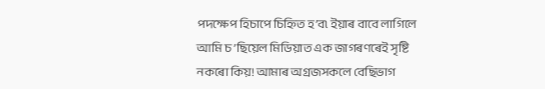পদক্ষেপ হিচাপে চিহ্নিত হ’ব৷ ইয়াৰ বাবে লাগিলে আমি চ’ছিয়েল মিডিয়াত এক জাগৰণৰেই সৃষ্টি নকৰো কিয়! আমাৰ অগ্ৰজসকলে বেছিভাগ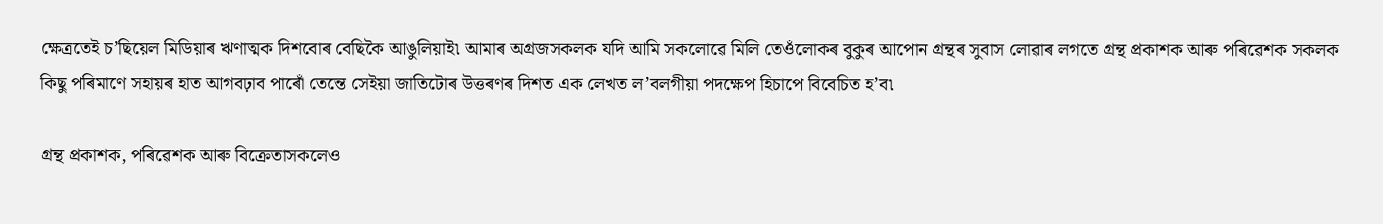ক্ষেত্ৰতেই চ’ছিয়েল মিডিয়াৰ ঋণাত্মক দিশবোৰ বেছিকৈ আঙুলিয়াই৷ আমাৰ অগ্ৰজসকলক যদি আমি সকলোৱে মিলি তেওঁলোকৰ বুকুৰ আপোন গ্ৰন্থৰ সুবাস লোৱাৰ লগতে গ্ৰন্থ প্ৰকাশক আৰু পৰিৱেশক সকলক কিছু পৰিমাণে সহায়ৰ হাত আগবঢ়াব পাৰোঁ তেন্তে সেইয়া জাতিটোৰ উত্তৰণৰ দিশত এক লেখত ল’বলগীয়া পদক্ষেপ হিচাপে বিবেচিত হ’ব৷

গ্ৰন্থ প্ৰকাশক, পৰিৱেশক আৰু বিক্ৰেতাসকলেও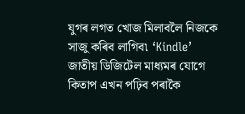যুগৰ লগত খোজ মিলাবলৈ নিজকে সাজু কৰিব লাগিব৷ ‘Kindle’ জাতীয় ডিজিটেল মাধ্যমৰ যোগে কিতাপ এখন পঢ়িব পৰাকৈ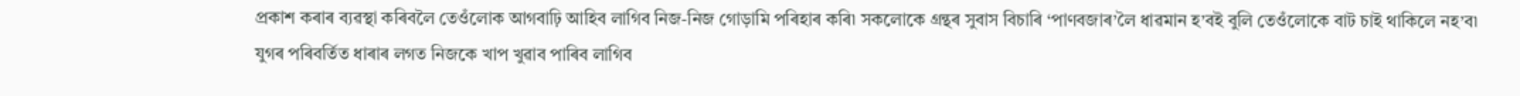প্ৰকাশ কৰাৰ ব্যৱস্থা কৰিবলৈ তেওঁলোক আগবাঢ়ি আহিব লাগিব নিজ-নিজ গোড়ামি পৰিহাৰ কৰি৷ সকলোকে গ্ৰন্থৰ সুবাস বিচাৰি ‘পাণবজাৰ’লৈ ধাৱমান হ’বই বুলি তেওঁলোকে বাট চাই থাকিলে নহ’ব৷ যুগৰ পৰিবৰ্তিত ধাৰাৰ লগত নিজকে খাপ খুৱাব পাৰিব লাগিব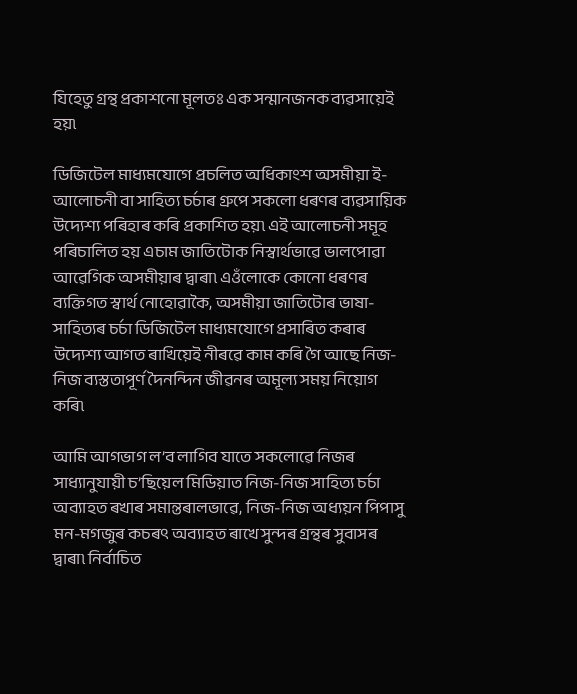যিহেতু গ্ৰন্থ প্ৰকাশনো মূলতঃ এক সন্মানজনক ব্যৱসায়েই হয়৷

ডিজিটেল মাধ্যমযোগে প্ৰচলিত অধিকাংশ অসমীয়া ই-আলোচনী বা সাহিত্য চৰ্চাৰ গ্ৰুপে সকলো ধৰণৰ ব্যৱসায়িক উদ্যেশ্য পৰিহাৰ কৰি প্ৰকাশিত হয়৷ এই আলোচনী সমূহ পৰিচালিত হয় এচাম জাতিটোক নিস্বাৰ্থভাৱে ভালপোৱা আৱেগিক অসমীয়াৰ দ্বাৰা৷ এওঁলোকে কোনো ধৰণৰ ব্যক্তিগত স্বাৰ্থ নোহোৱাকৈ, অসমীয়া জাতিটোৰ ভাষা-সাহিত্যৰ চৰ্চা ডিজিটেল মাধ্যমযোগে প্ৰসাৰিত কৰাৰ উদ্যেশ্য আগত ৰাখিয়েই নীৰৱে কাম কৰি গৈ আছে নিজ-নিজ ব্যস্ততাপূৰ্ণ দৈনন্দিন জীৱনৰ অমূল্য সময় নিয়োগ কৰি৷

আমি আগভাগ ল’ব লাগিব যাতে সকলোৱে নিজৰ সাধ্যানুযায়ী চ’ছিয়েল মিডিয়াত নিজ-নিজ সাহিত্য চৰ্চা অব্যাহত ৰখাৰ সমান্তৰালভাৱে, নিজ-নিজ অধ্যয়ন পিপাসু মন-মগজুৰ কচৰৎ অব্যাহত ৰাখে সুন্দৰ গ্ৰন্থৰ সুবাসৰ দ্বাৰা৷ নিৰ্বাচিত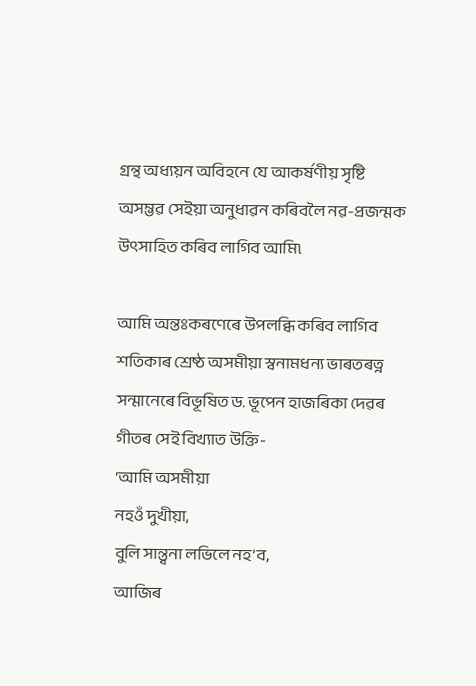গ্ৰন্থ অধ্যয়ন অবিহনে যে আকৰ্ষণীয় সৃষ্টি অসম্ভৱ সেইয়া অনুধাৱন কৰিবলৈ নৱ-প্ৰজন্মক উৎসাহিত কৰিব লাগিব আমি৷

আমি অন্তঃকৰণেৰে উপলব্ধি কৰিব লাগিব শতিকাৰ শ্ৰেষ্ঠ অসমীয়া স্বনামধন্য ভাৰতৰত্ন সন্মানেৰে বিভূষিত ড. ভূপেন হাজৰিকা দেৱৰ গীতৰ সেই বিখ্যাত উক্তি-
‘আমি অসমীয়া
নহওঁ দুখীয়া,
বুলি সান্ত্বনা লভিলে নহ’ব,
আজিৰ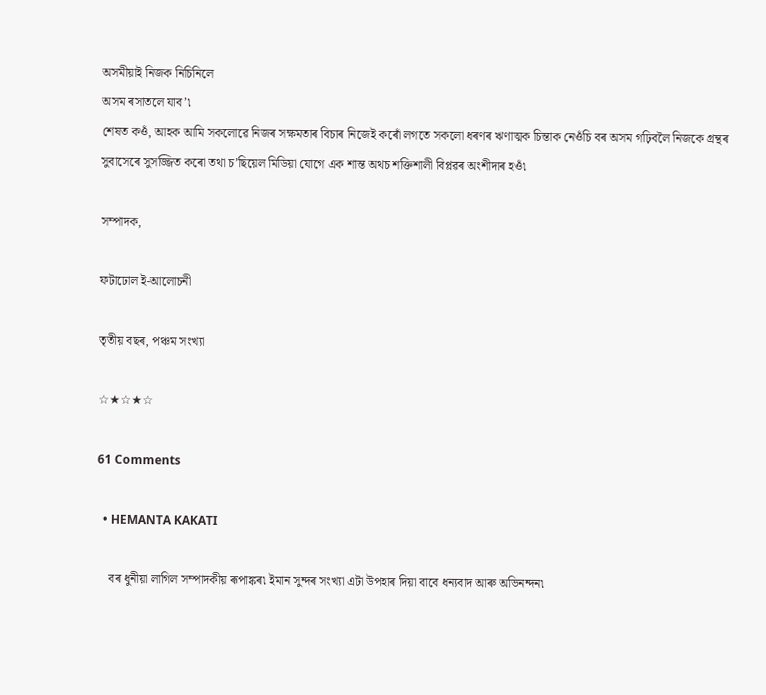অসমীয়াই নিজক নিচিনিলে
অসম ৰসাতলে যাব’৷
শেষত কওঁ, আহক আমি সকলোৱে নিজৰ সক্ষমতাৰ বিচাৰ নিজেই কৰোঁ লগতে সকলো ধৰণৰ ঋণাত্মক চিন্তাক নেওঁচি বৰ অসম গঢ়িবলৈ নিজকে গ্ৰন্থৰ সুবাসেৰে সুসজ্জিত কৰো তথা চ’ছিয়েল মিডিয়া যোগে এক শান্ত অথচ শক্তিশালী বিপ্লৱৰ অংশীদাৰ হওঁ৷

সম্পাদক,

ফটাঢোল ই-আলোচনী

তৃতীয় বছৰ, পঞ্চম সংখ্যা

☆★☆★☆

61 Comments

  • HEMANTA KAKATI

    বৰ ধুনীয়া লাগিল সম্পাদকীয় ৰূপাঙ্কৰ৷ ইমান সুন্দৰ সংখ্যা এটা উপহাৰ দিয়া বাবে ধন্যবাদ আৰু অভিনন্দন৷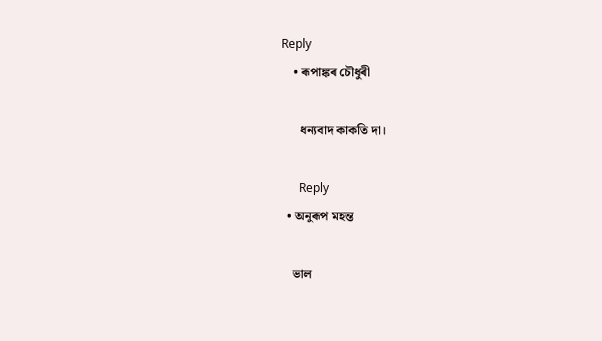Reply
    • ৰূপাঙ্কৰ চৌধুৰী

      ধন্যবাদ কাকতি দা।

      Reply
  • অনুৰূপ মহন্ত

    ভাল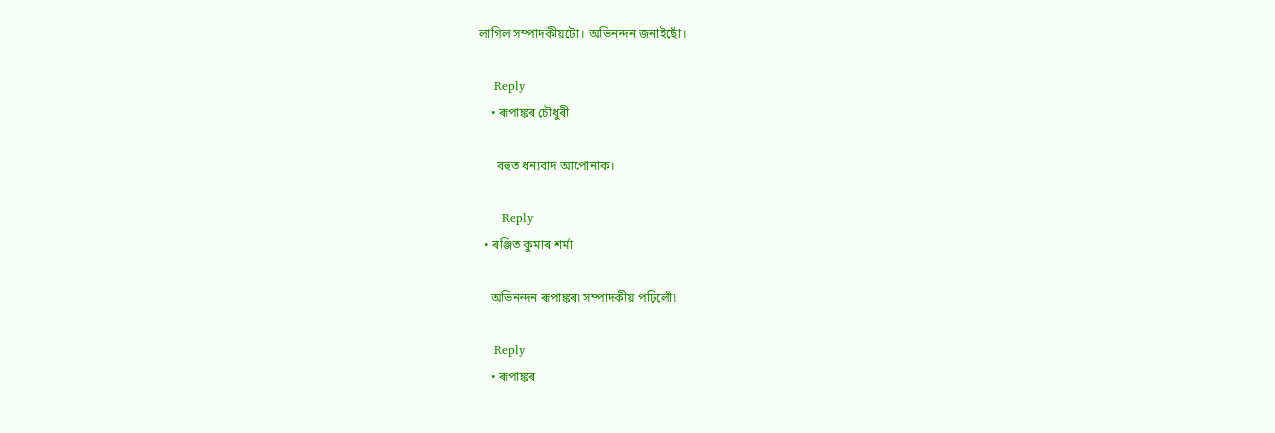লাগিল সম্পাদকীয়টো। অভিনন্দন জনাইছোঁ।

    Reply
    • ৰূপাঙ্কৰ চৌধুৰী

      বহুত ধন্যবাদ আপোনাক।

      Reply
  • ৰঞ্জিত কুমাৰ শৰ্মা

    অভিনন্দন ৰূপাঙ্কৰ৷ সম্পাদকীয় পঢ়িলোঁ৷

    Reply
    • ৰূপাঙ্কৰ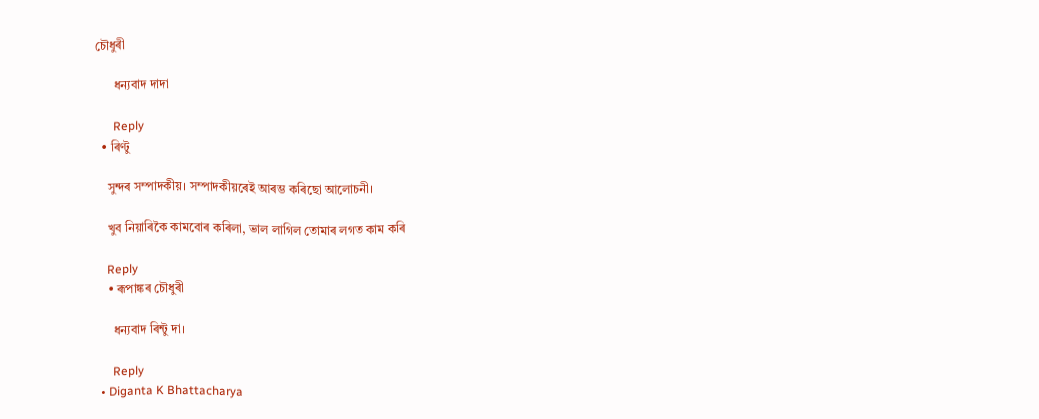চৌধুৰী

      ধন্যবাদ দাদা

      Reply
  • ৰিণ্টু

    সুন্দৰ সম্পাদকীয়। সম্পাদকীয়ৰেই আৰম্ভ কৰিছো আলোচনী।

    খুব নিয়াৰিকৈ কামবোৰ কৰিলা, ভাল লাগিল তোমাৰ লগত কাম কৰি

    Reply
    • ৰূপাঙ্কৰ চৌধুৰী

      ধন্যবাদ ৰিন্টু দা।

      Reply
  • Diganta K Bhattacharya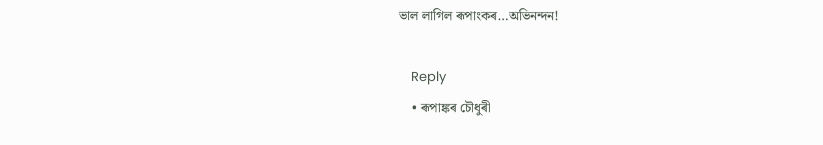ভাল লাগিল ৰূপাংকৰ…অভিনন্দন!

    Reply
    • ৰূপাঙ্কৰ চৌধুৰী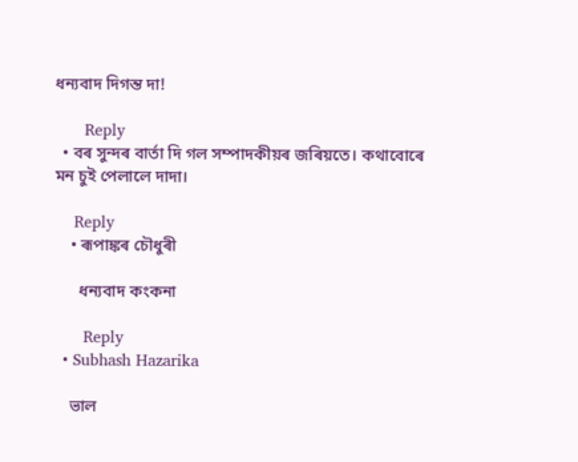ধন্যবাদ দিগন্ত দা!

      Reply
  • বৰ সুন্দৰ বাৰ্তা দি গল সম্পাদকীয়ৰ জৰিয়তে। কথাবোৰে মন চুই পেলালে দাদা।

    Reply
    • ৰূপাঙ্কৰ চৌধুৰী

      ধন্যবাদ কংকনা

      Reply
  • Subhash Hazarika

    ভাল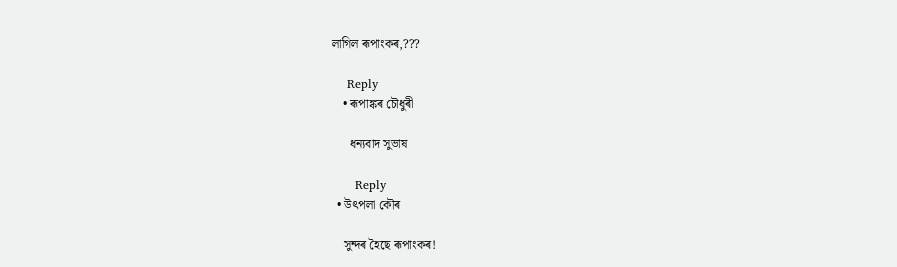লাগিল ৰূপাংকৰ,???

    Reply
    • ৰূপাঙ্কৰ চৌধুৰী

      ধন্যবাদ সুভাষ

      Reply
  • উৎপলা কৌৰ

    সুন্দৰ হৈছে ৰূপাংকৰ!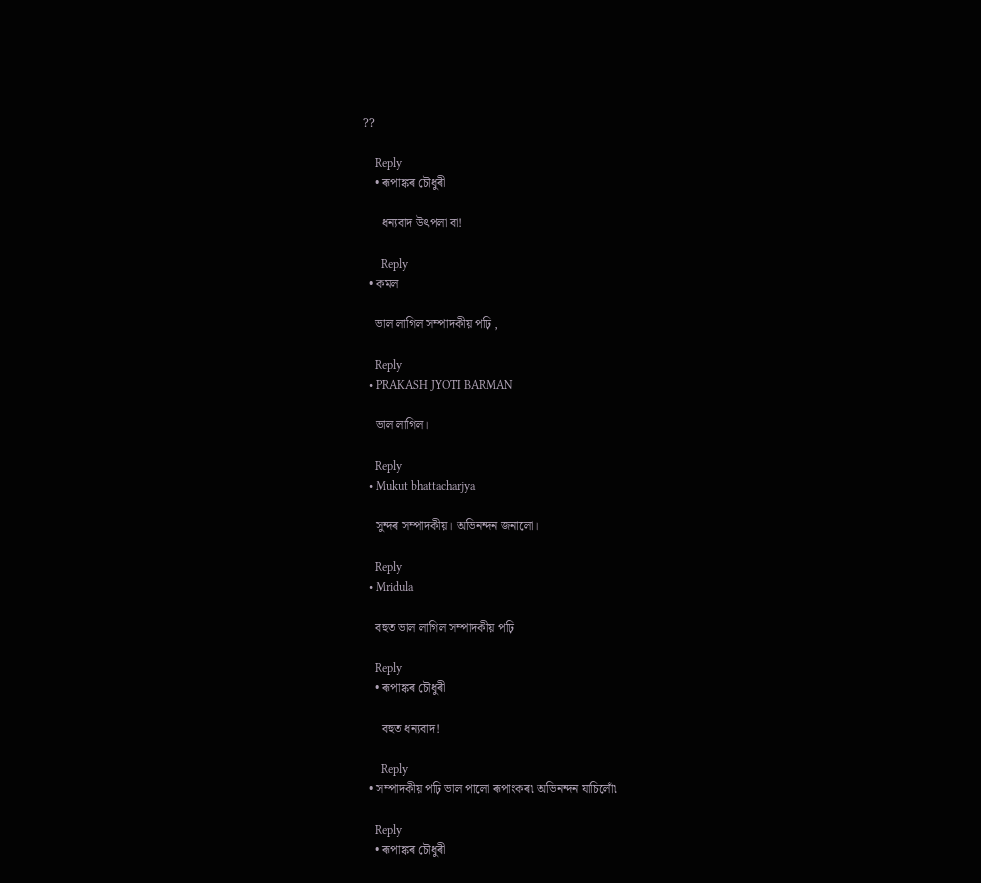??

    Reply
    • ৰূপাঙ্কৰ চৌধুৰী

      ধন্যবাদ উৎপলা বা!

      Reply
  • কমল

    ভাল লাগিল সম্পাদকীয় পঢ়ি ,

    Reply
  • PRAKASH JYOTI BARMAN

    ভাল লাগিল।

    Reply
  • Mukut bhattacharjya

    সুন্দৰ সম্পাদকীয়। অভিনন্দন জনালো।

    Reply
  • Mridula

    বহুত ভাল লাগিল সম্পাদকীয় পঢ়ি

    Reply
    • ৰূপাঙ্কৰ চৌধুৰী

      বহুত ধন্যবাদ!

      Reply
  • সম্পাদকীয় পঢ়ি ভাল পালো ৰূপাংকৰ৷ অভিনন্দন যাচিলোঁ৷

    Reply
    • ৰূপাঙ্কৰ চৌধুৰী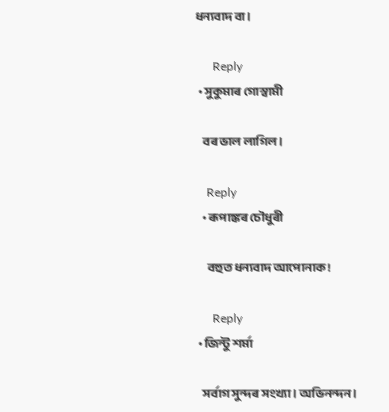ধন্যবাদ বা।

      Reply
  • সুকুমাৰ গোস্বামী

    বৰ ভাল লাগিল।

    Reply
    • ৰূপাঙ্কৰ চৌধুৰী

      বহুত ধন্যবাদ আপোনাক!

      Reply
  • জিন্টু শৰ্মা

    সৰ্বাগ সুন্দৰ সংখ্যা। অভিনন্দন।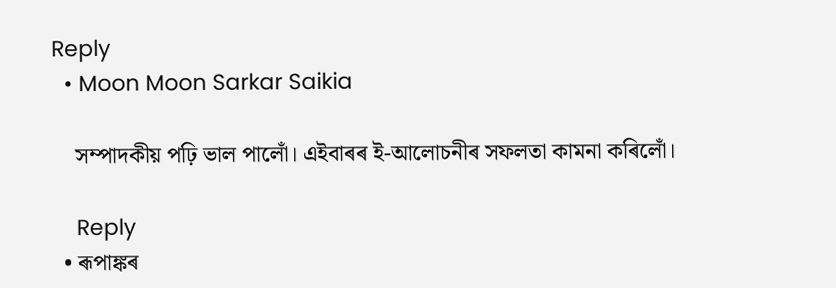Reply
  • Moon Moon Sarkar Saikia

    সম্পাদকীয় পঢ়ি ভাল পালোঁ। এইবাৰৰ ই-আলোচনীৰ সফলতা কামনা কৰিলোঁ।

    Reply
  • ৰূপাঙ্কৰ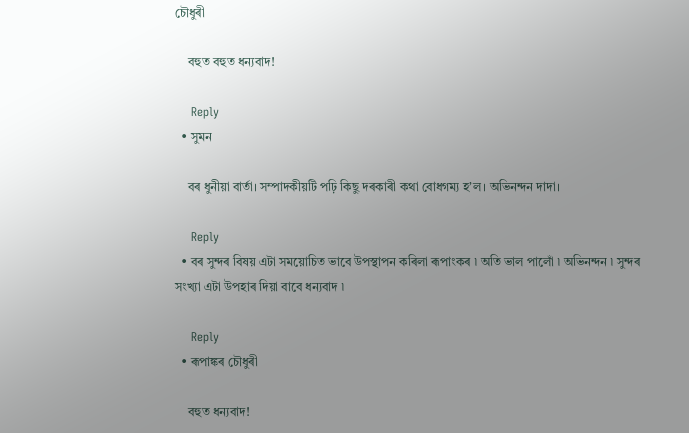চৌধুৰী

    বহুত বহুত ধন্যবাদ!

    Reply
  • সুমন

    বৰ ধুনীয়া বাৰ্তা। সম্পাদকীয়টি পঢ়ি কিছু দৰকাৰী কথা বোধগম্য হʼল। অভিনন্দন দাদা।

    Reply
  • বৰ সুন্দৰ বিষয় এটা সময়োচিত ভাবে উপস্থাপন কৰিলা ৰূপাংকৰ ৷ অতি ভাল পালোঁ ৷ অভিনন্দন ৷ সুন্দৰ সংখ্যা এটা উপহাৰ দিয়া বাবে ধন্যবাদ ৷

    Reply
  • ৰূপাঙ্কৰ চৌধুৰী

    বহুত ধন্যবাদ!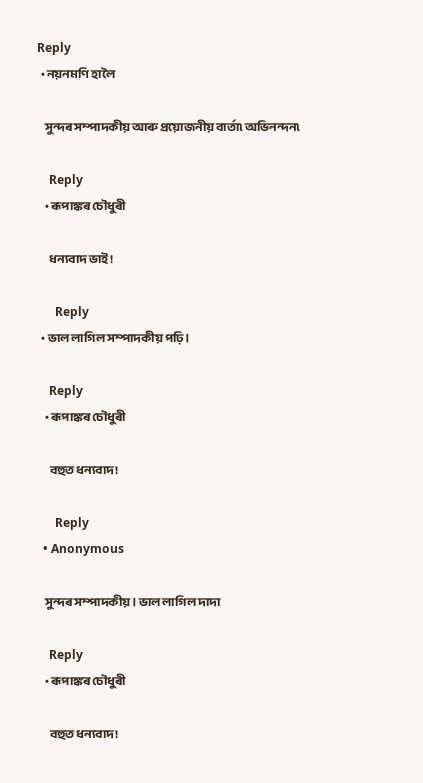Reply
  • নয়নমণি হালৈ

    সুন্দৰ সম্পাদকীয় আৰু প্ৰয়োজনীয় বাৰ্তা৷ অভিনন্দন৷

    Reply
    • ৰূপাঙ্কৰ চৌধুৰী

      ধন্যবাদ ভাই!

      Reply
  • ভাল লাগিল সম্পাদকীয় পঢ়ি।

    Reply
    • ৰূপাঙ্কৰ চৌধুৰী

      বহুত ধন্যবাদ!

      Reply
  • Anonymous

    সুন্দৰ সম্পাদকীয়। ভাল লাগিল দাদা

    Reply
    • ৰূপাঙ্কৰ চৌধুৰী

      বহুত ধন্যবাদ!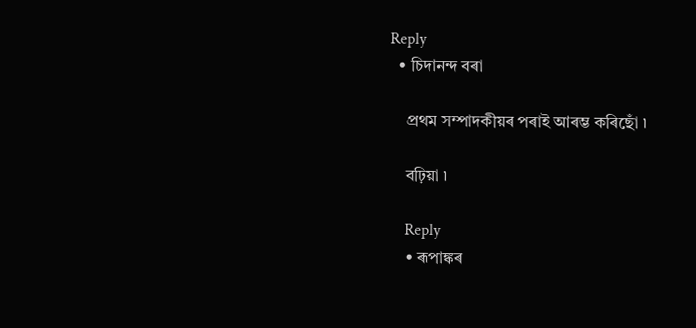Reply
  • চিদানন্দ বৰা

    প্ৰথম সম্পাদকীয়ৰ পৰাই আৰম্ভ কৰিছোঁ ৷

    বঢ়িয়া ৷

    Reply
    • ৰূপাঙ্কৰ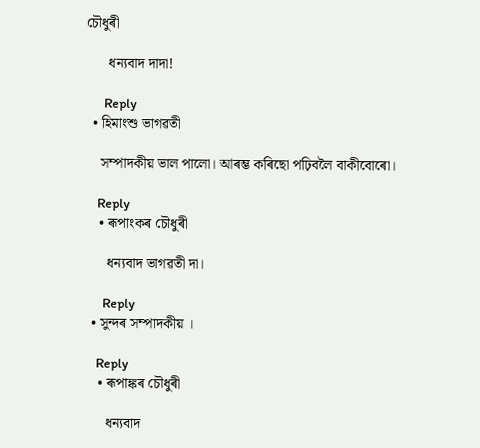চৌধুৰী

      ধন্যবাদ দাদা!

      Reply
  • হিমাংশু ভাগৱতী

    সম্পাদকীয় ভাল পালো। আৰম্ভ কৰিছো পঢ়িবলৈ বাকীবোৰো।

    Reply
    • ৰূপাংকৰ চৌধুৰী

      ধন্যবাদ ভাগৱতী দা।

      Reply
  • সুন্দৰ সম্পাদকীয় ।

    Reply
    • ৰূপাঙ্কৰ চৌধুৰী

      ধন্যবাদ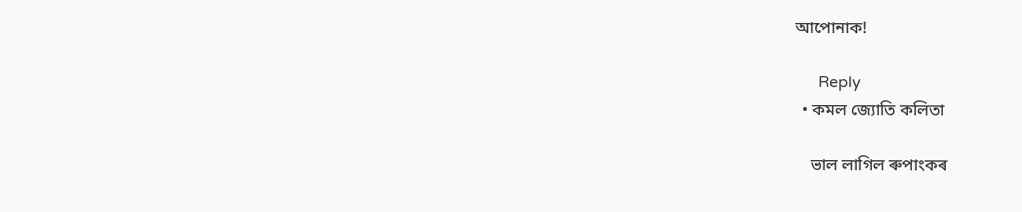আপোনাক!

      Reply
  • কমল জ্যোতি কলিতা

    ভাল লাগিল ৰুপাংকৰ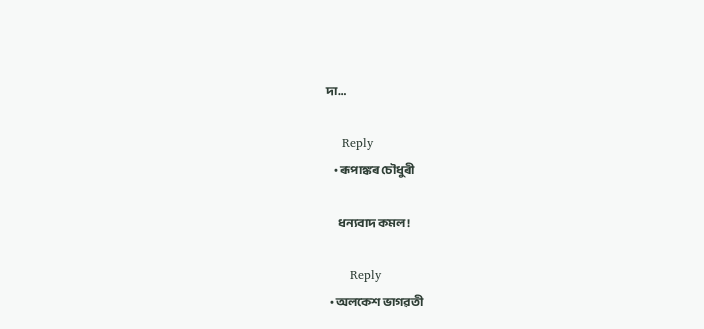দা…

    Reply
    • ৰূপাঙ্কৰ চৌধুৰী

      ধন্যবাদ কমল!

      Reply
  • অলকেশ ভাগৱতী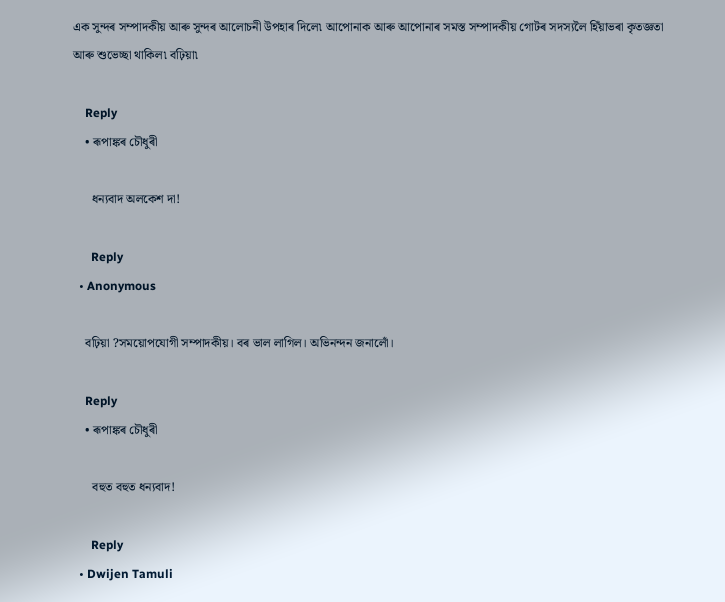এক সুন্দৰ সম্পাদকীয় আৰু সুন্দৰ আলোচনী উপহাৰ দিলে৷ আপোনাক আৰু আপোনাৰ সমস্ত সম্পাদকীয় গোটৰ সদস্যলৈ হিঁয়াভৰা কৃতজ্ঞতা আৰু শুভেচ্ছা থাকিল৷ বঢ়িয়া৷

    Reply
    • ৰূপাঙ্কৰ চৌধুৰী

      ধন্যবাদ অলকেশ দা!

      Reply
  • Anonymous

    বঢ়িয়া ?সময়োপযোগী সম্পাদকীয়। বৰ ভাল লাগিল। অভিনন্দন জনালোঁ।

    Reply
    • ৰূপাঙ্কৰ চৌধুৰী

      বহুত বহুত ধন্যবাদ!

      Reply
  • Dwijen Tamuli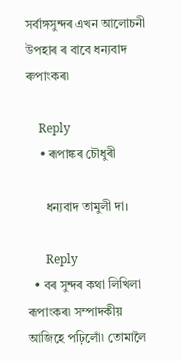সৰ্বাঙ্গসুন্দৰ এখন আলোচনী উপহাৰ ৰ বাবে ধন্যবাদ ৰুপাংকৰ৷

    Reply
    • ৰূপাঙ্কৰ চৌধুৰী

      ধন্যবাদ তামুলী দা।

      Reply
  • বৰ সুন্দৰ কথা লিখিলা ৰূপাংকৰ৷ সম্পাদকীয় আজিহে পঢ়িলোঁ৷ তোমালৈ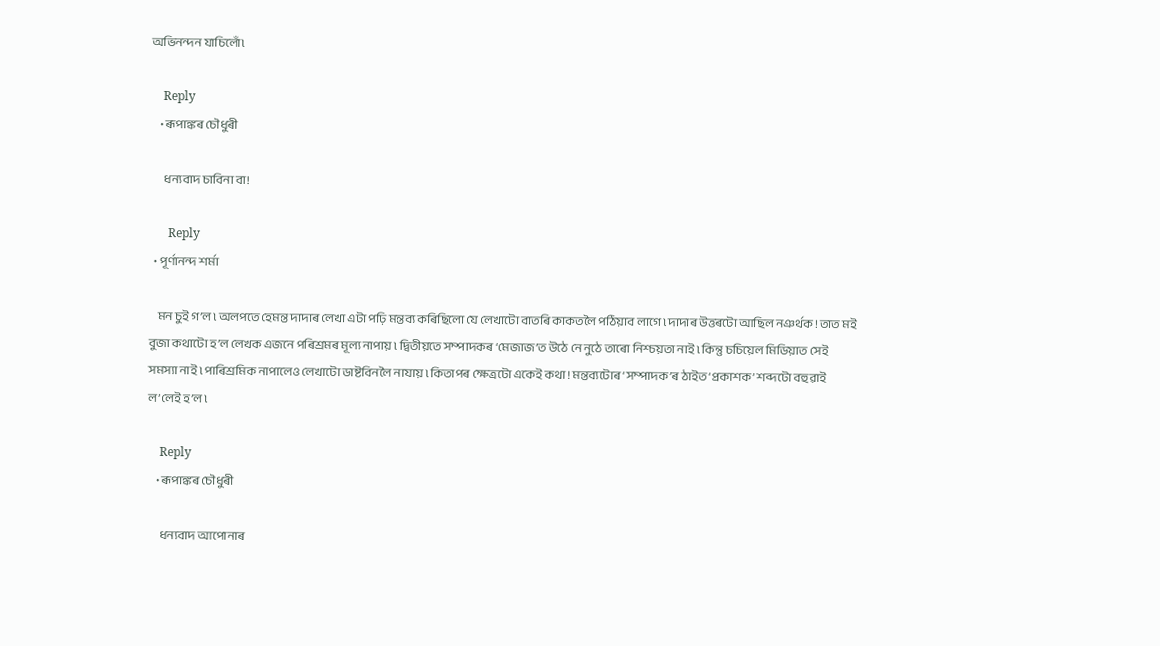অভিনন্দন যাচিলোঁ৷

    Reply
    • ৰূপাঙ্কৰ চৌধুৰী

      ধন্যবাদ চাবিনা বা!

      Reply
  • পূৰ্ণানন্দ শৰ্মা

    মন চুই গ’ল ৷ অলপতে হেমন্ত দাদাৰ লেখা এটা পঢ়ি মন্তব্য কৰিছিলো যে লেখাটো বাতৰি কাকতলৈ পঠিয়াব লাগে ৷ দাদাৰ উত্তৰটো আছিল নঞৰ্থক ! তাত মই বুজা কথাটো হ’ল লেখক এজনে পৰিশ্ৰমৰ মূল্য নাপায় ৷ দ্বিতীয়তে সম্পাদকৰ ‘মেজাজ’ত উঠে নে নুঠে তাৰো নিশ্চয়তা নাই ৷ কিন্তু চচিয়েল মিডিয়াত সেই সমস্যা নাই ৷ পাৰিশ্ৰমিক নাপালেও লেখাটো ডাষ্টবিনলৈ নাযায় ৷ কিতাপৰ ক্ষেত্ৰটো একেই কথা ! মন্তব্যটোৰ ‘সম্পাদক’ৰ ঠাইত ‘প্ৰকাশক’ শব্দটো বহুৱাই ল’লেই হ’ল ৷

    Reply
    • ৰূপাঙ্কৰ চৌধুৰী

      ধন্যবাদ আপোনাৰ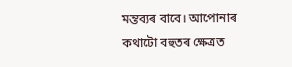মন্তব্যৰ বাবে। আপোনাৰ কথাটো বহুতৰ ক্ষেত্ৰত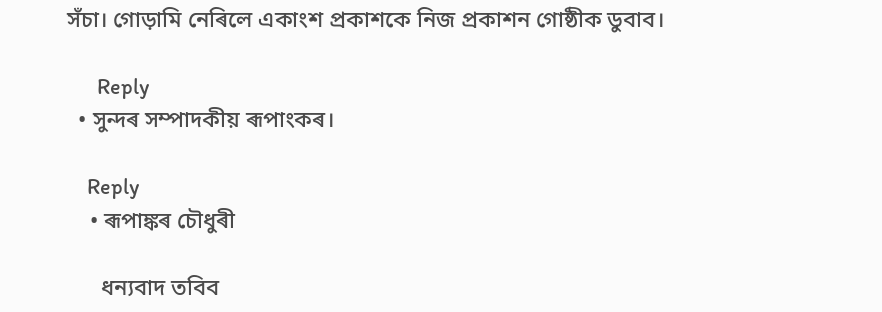সঁ‌চা। গোড়ামি নেৰিলে একাংশ প্ৰকাশকে নিজ প্ৰকাশন গোষ্ঠীক ডুবাব।

      Reply
  • সুন্দৰ সম্পাদকীয় ৰূপাংকৰ।

    Reply
    • ৰূপাঙ্কৰ চৌধুৰী

      ধন্যবাদ তবিব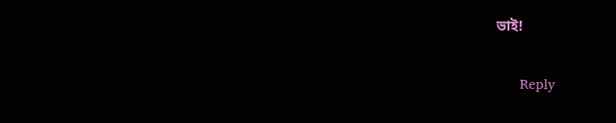ভাই!

      Reply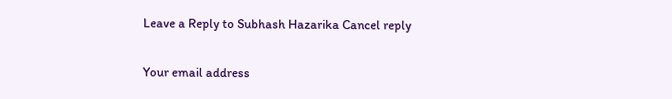Leave a Reply to Subhash Hazarika Cancel reply

Your email address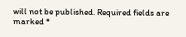will not be published. Required fields are marked *